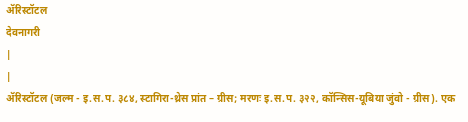ॲरिस्टॉटल
देवनागरी
|
|
ॲरिस्टॉटल (जल्म - इ.स.प. ३८४, स्टागिरा-थ्रेस प्रांत – ग्रीस; मरणः इ.स.प. ३२२, कॉन्सिस-यूबिया जुंवो - ग्रीस). एक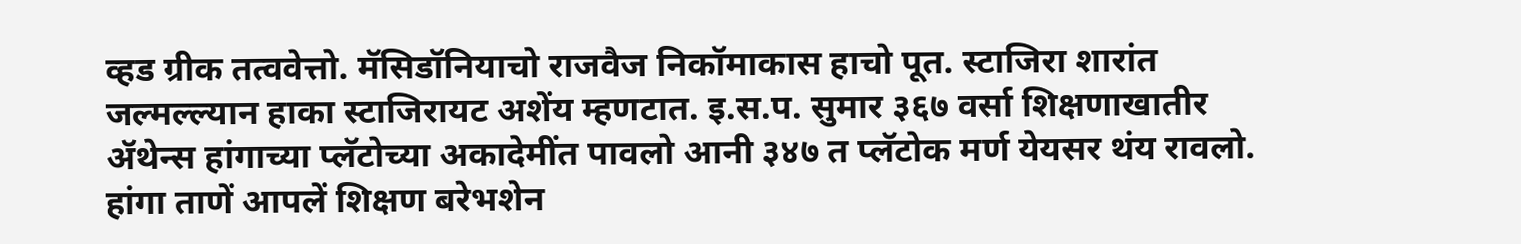व्हड ग्रीक तत्ववेत्तो. मॅसिडॉनियाचो राजवैज निकॉमाकास हाचो पूत. स्टाजिरा शारांत जल्मल्ल्यान हाका स्टाजिरायट अशेंय म्हणटात. इ.स.प. सुमार ३६७ वर्सा शिक्षणाखातीर ॲथेन्स हांगाच्या प्लॅटोच्या अकादेमींत पावलो आनी ३४७ त प्लॅटोक मर्ण येयसर थंय रावलो. हांगा ताणें आपलें शिक्षण बरेभशेन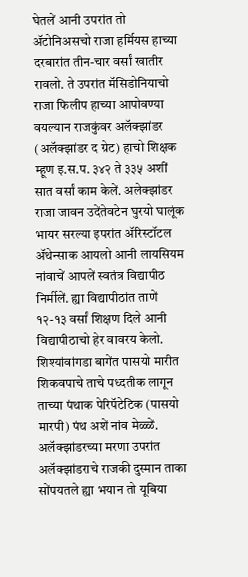घेतलें आनी उपरांत तो ॲटोनिअसचो राजा हर्मियस हाच्या दरबारांत तीन-चार वर्सां खातीर रावलो. ते उपरांत मॅसिडोनियाचो राजा फिलीप हाच्या आपोवण्या वयल्यान राजकुंवर अलॅक्झांडर (अलॅक्झांडर द ग्रेट) हाचो शिक्षक म्हूण इ.स.प. ३४२ ते ३३५ अशीं सात वर्सां काम केलें. अलेक्झांडर राजा जावन उदेंतेवटेन घुरयो घालूंक भायर सरल्या इपरांत ॲरिस्टॉटल ॲथेन्साक आयलो आनी लायसियम नांवाचें आपलें स्वतंत्र विद्यापीठ निर्मीलें. ह्या विद्यापीठांत ताणें १२-१३ वर्सां शिक्षण दिले आनी विद्यापीठाचो हेर वावरय केलो. शिश्यांवांगडा बागेंत पासयो मारीत शिकवपाचे ताचे पध्दतीक लागून ताच्या पंथाक पेरिपॅटेटिक (पासयो मारपी) पंथ अशें नांव मेळ्ळें. अलॅक्झांडरच्या मरणा उपरांत अलॅक्झांडराचे राजकी दुस्मान ताका सोंपयतले ह्या भयान तो यूबिया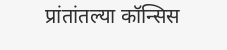प्रांतांतल्या कॉन्सिस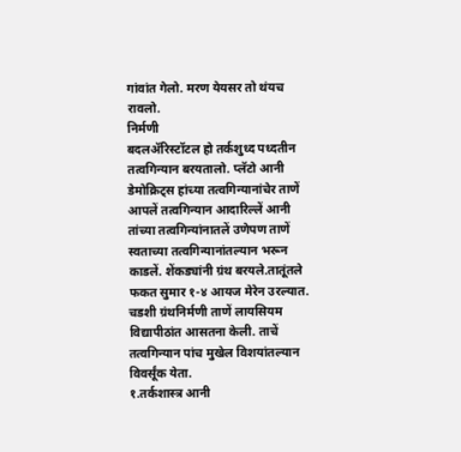गांवांत गेलो. मरण येयसर तो थंयच रावलो.
निर्मणी
बदलॲरिस्टॉटल हो तर्कशुध्द पध्दतीन तत्वगिन्यान बरयतालो. प्लॅटो आनी डेमोक्रिट्स हांच्या तत्वगिन्यानांचेर ताणें आपलें तत्वगिन्यान आदारिल्लें आनी तांच्या तत्वगिन्यांनातलें उणेपण ताणें स्वताच्या तत्वगिन्यानांतल्यान भरून काडलें. शेंकड्यांनी ग्रंथ बरयले.तातूंतले फकत सुमार १-४ आयज मेरेन उरल्यात. चडशी ग्रंथनिर्मणी ताणें लायसियम विद्यापीठांत आसतना केली. ताचें तत्वगिन्यान पांच मुखेल विशयांतल्यान विवर्सूंक येता.
१.तर्कशास्त्र आनी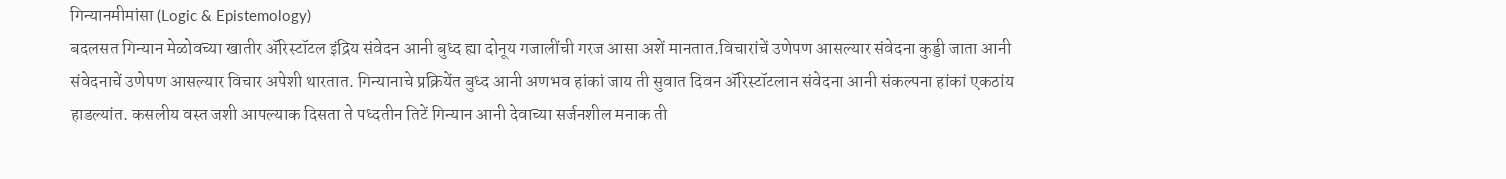गिन्यानमीमांसा (Logic & Epistemology)
बदलसत गिन्यान मेळोवच्या खातीर ॲरिस्टॉटल इंद्रिय संवेदन आनी बुध्द ह्या दोनूय गजालींची गरज आसा अशें मानतात.विचारांचें उणेपण आसल्यार संवेदना कुड्डी जाता आनी संवेदनाचें उणेपण आसल्यार विचार अपेशी थारतात. गिन्यानाचे प्रक्रियेंत बुध्द आनी अणभव हांकां जाय ती सुवात दिवन ॲरिस्टॉटलान संवेदना आनी संकल्पना हांकां एकठांय हाडल्यांत. कसलीय वस्त जशी आपल्याक दिसता ते पध्दतीन तिटें गिन्यान आनी देवाच्या सर्जनशील मनाक ती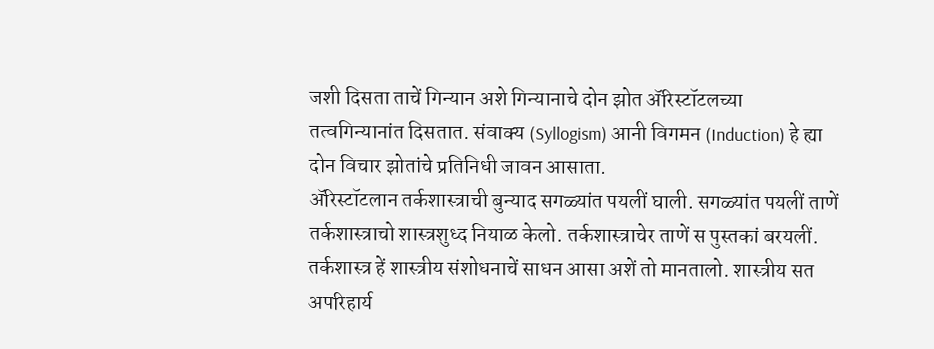जशी दिसता ताचें गिन्यान अशे गिन्यानाचे दोन झोत ॲरिस्टॉटलच्या तत्वगिन्यानांत दिसतात. संवाक्य (Syllogism) आनी विगमन (Induction) हे ह्या दोन विचार झोतांचे प्रतिनिधी जावन आसाता.
ॲरिस्टॉटलान तर्कशास्त्राची बुन्याद सगळ्यांत पयलीं घाली. सगळ्यांत पयलीं ताणें तर्कशास्त्राचो शास्त्रशुध्द नियाळ केलो. तर्कशास्त्राचेर ताणें स पुस्तकां बरयलीं. तर्कशास्त्र हें शास्त्रीय संशोधनाचें साधन आसा अशें तो मानतालो. शास्त्रीय सत अपरिहार्य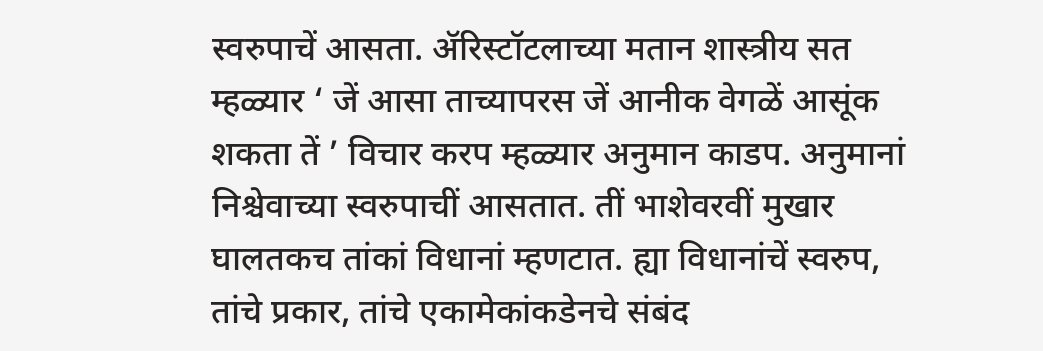स्वरुपाचें आसता. ॲरिस्टॉटलाच्या मतान शास्त्रीय सत म्हळ्यार ‘ जें आसा ताच्यापरस जें आनीक वेगळें आसूंक शकता तें ’ विचार करप म्हळ्यार अनुमान काडप. अनुमानां निश्चेवाच्या स्वरुपाचीं आसतात. तीं भाशेवरवीं मुखार घालतकच तांकां विधानां म्हणटात. ह्या विधानांचें स्वरुप, तांचे प्रकार, तांचे एकामेकांकडेनचे संबंद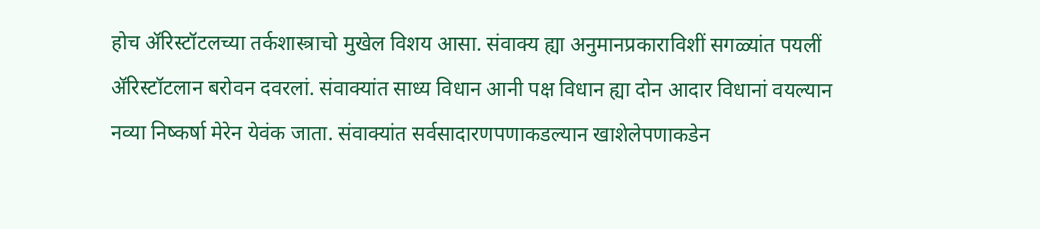होच ॲरिस्टॉटलच्या तर्कशास्त्राचो मुखेल विशय आसा. संवाक्य ह्या अनुमानप्रकाराविशीं सगळ्यांत पयलीं ॲरिस्टॉटलान बरोवन दवरलां. संवाक्यांत साध्य विधान आनी पक्ष विधान ह्या दोन आदार विधानां वयल्यान नव्या निष्कर्षा मेरेन येवंक जाता. संवाक्यांत सर्वसादारणपणाकडल्यान खाशेलेपणाकडेन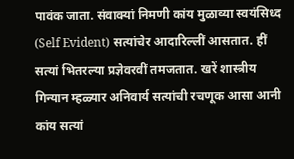पावंक जाता. संवाक्यां निमणी कांय मुळाव्या स्वयंसिध्द (Self Evident) सत्यांचेर आदारिल्लीं आसतात. हीं सत्यां भितरल्या प्रज्ञेवरवीं तमजतात. खरें शास्त्रीय गिन्यान म्हळ्यार अनिवार्य सत्यांची रचणूक आसा आनी कांय सत्यां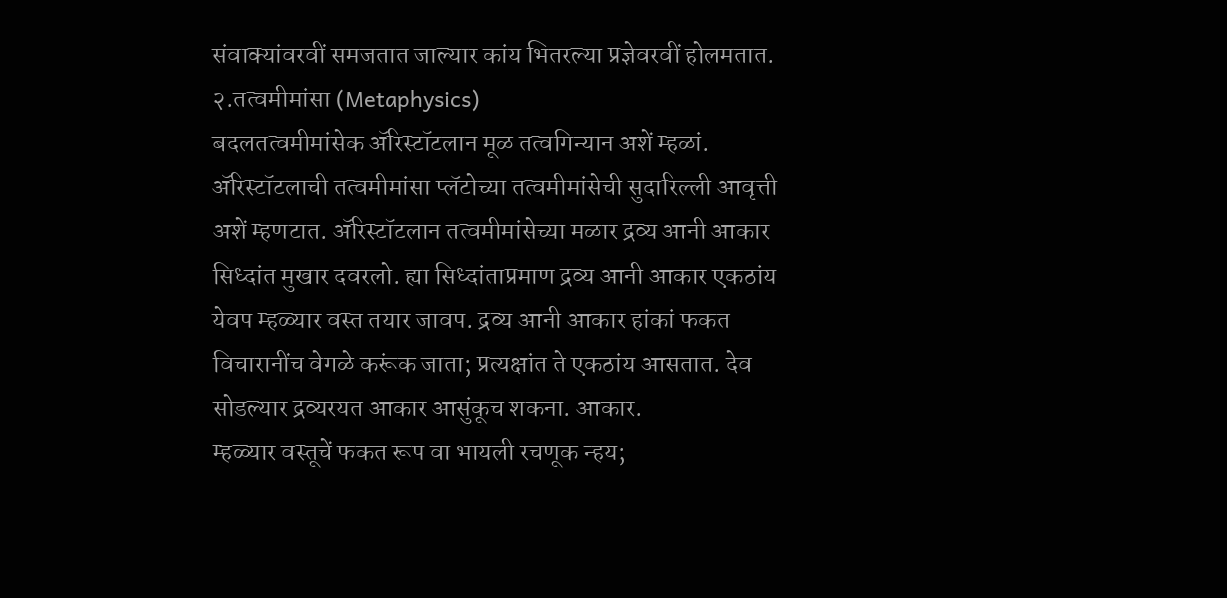संवाक्यांवरवीं समजतात जाल्यार कांय भितरल्या प्रज्ञेवरवीं होलमतात.
२.तत्वमीमांसा (Metaphysics)
बदलतत्वमीमांसेक ॲरिस्टॉटलान मूळ तत्वगिन्यान अशें म्हळां. ॲरिस्टॉटलाची तत्वमीमांसा प्लॅटोच्या तत्वमीमांसेची सुदारिल्ली आवृत्ती अशें म्हणटात. ॲरिस्टॉटलान तत्वमीमांसेच्या मळार द्रव्य आनी आकार सिध्दांत मुखार दवरलो. ह्या सिध्दांताप्रमाण द्रव्य आनी आकार एकठांय येवप म्हळ्यार वस्त तयार जावप. द्रव्य आनी आकार हांकां फकत विचारानींच वेगळे करूंक जाता; प्रत्यक्षांत ते एकठांय आसतात. देव सोडल्यार द्रव्यरयत आकार आसुंकूच शकना. आकार.
म्हळ्यार वस्तूचें फकत रूप वा भायली रचणूक न्हय;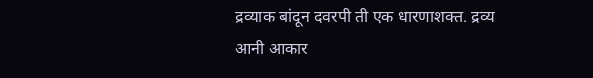द्रव्याक बांदून दवरपी ती एक धारणाशक्त. द्रव्य आनी आकार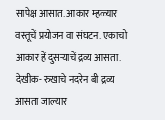सापेक्ष आसात. आकार म्हळ्यार वस्तूचें प्रयोजन वा संघटन. एकाचो आकार हें दुसऱ्याचें द्रव्य आसता. देखीक- रुखाचे नदरेन बी द्रव्य आसता जाल्यार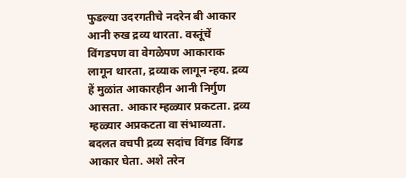फुडल्या उदरगतीचे नदरेन बी आकार आनी रुख द्रव्य थारता. वस्तूंचें विंगडपण वा वेगळेपण आकाराक लागून थारता, द्रव्याक लागून न्हय. द्रव्य हें मुळांत आकारहीन आनी निर्गुण आसता. आकार म्हळ्यार प्रकटता. द्रव्य म्हळ्यार अप्रकटता वा संभाव्यता. बदलत वचपी द्रव्य सदांच विंगड विंगड आकार घेता. अशे तरेन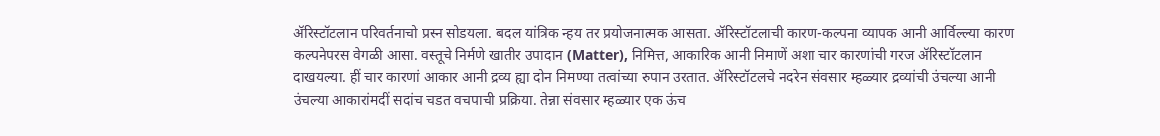ॲरिस्टॉटलान परिवर्तनाचो प्रस्न सोडयला. बदल यांत्रिक न्हय तर प्रयोजनात्मक आसता. ॲरिस्टॉटलाची कारण-कल्पना व्यापक आनी आर्विल्ल्या कारण कल्पनेपरस वेगळी आसा. वस्तूचे निर्मणे खातीर उपादान (Matter), निमित्त, आकारिक आनी निमाणें अशा चार कारणांची गरज ॲरिस्टॉटलान दाखयल्या. हीं चार कारणां आकार आनी द्रव्य ह्या दोन निमण्या तत्वांच्या रुपान उरतात. ॲरिस्टॉटलचे नदरेन संवसार म्हळ्यार द्रव्यांची उंचल्या आनी उंचल्या आकारांमदीं सदांच चडत वचपाची प्रक्रिया. तेन्ना संवसार म्हळ्यार एक ऊंच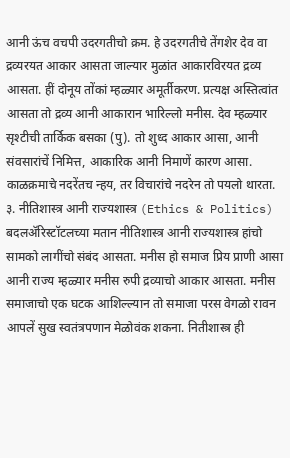आनी ऊंच वचपी उदरगतीचो क्रम. हे उदरगतीचे तेंगशेर देव वा द्रव्यरयत आकार आसता जाल्यार मुळांत आकारविरयत द्रव्य आसता. हीं दोनूय तोंकां म्हळ्यार अमूर्तीकरण. प्रत्यक्ष अस्तित्वांत आसता तो द्रव्य आनी आकारान भारिल्लो मनीस. देव म्हळ्यार सृश्टीची तार्किक बसका (पु). तो शुध्द आकार आसा, आनी संवसारांचें निमित्त, आकारिक आनी निमाणें कारण आसा. काळक्रमाचे नदरेंतच न्हय, तर विचारांचे नदरेन तो पयलो थारता.
३. नीतिशास्त्र आनी राज्यशास्त्र (Ethics & Politics)
बदलॲरिस्टॉटलच्या मतान नीतिशास्त्र आनी राज्यशास्त्र हांचो सामको लागींचो संबंद आसता. मनीस हो समाज प्रिय प्राणी आसा आनी राज्य म्हळ्यार मनीस रुपी द्रव्याचो आकार आसता. मनीस समाजाचो एक घटक आशिल्ल्यान तो समाजा परस वेगळो रावन आपलें सुख स्वतंत्रपणान मेळोवंक शकना. नितीशास्त्र ही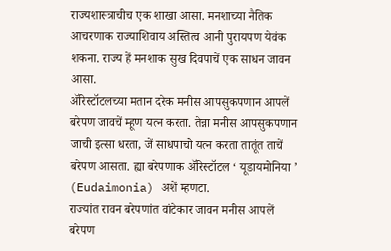राज्यशास्त्राचीच एक शाखा आसा. मनशाच्या नैतिक आचरणाक राज्याशिवाय अस्तित्व आनी पुरायपण येवंक शकना. राज्य हें मनशाक सुख दिवपाचें एक साधन जावन आसा.
ॲरिस्टॉटलच्या मतान दरेक मनीस आपसुकपणान आपलें बरेपण जावचें म्हूण यत्न करता. तेन्ना मनीस आपसुकपणान जाची इत्सा धरता, जें साधपाचो यत्न करता तातूंत ताचें बरेपण आसता. ह्या बरेपणाक ॲरिस्टॉटल ‘ यूडायमोनिया ’ (Eudaimonia) अशें म्हणटा.
राज्यांत रावन बरेपणांत वांटेकार जावन मनीस आपलें बरेपण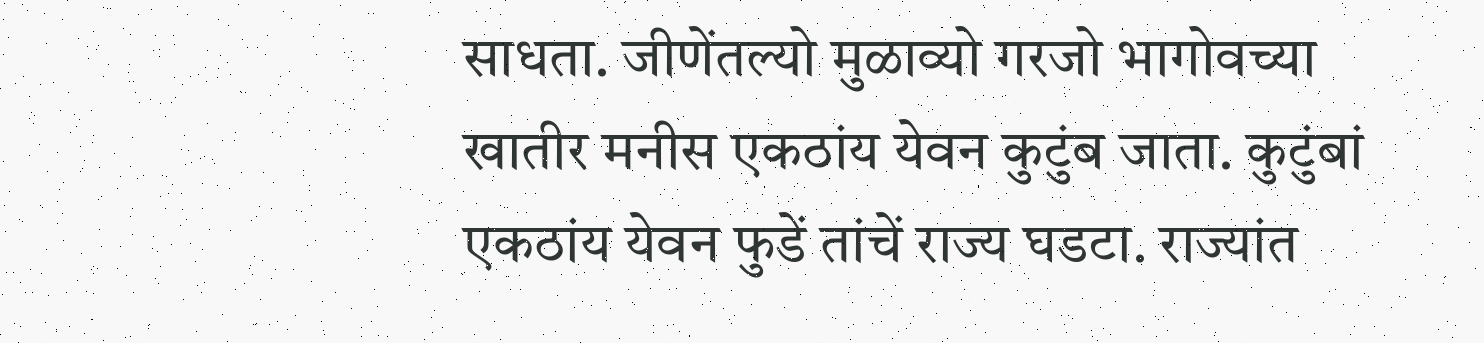साधता. जीणेंतल्यो मुळाव्यो गरजो भागोवच्या खातीर मनीस एकठांय येवन कुटुंब जाता. कुटुंबां एकठांय येवन फुडें तांचें राज्य घडटा. राज्यांत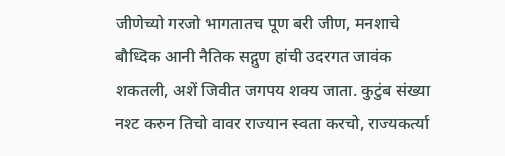जीणेच्यो गरजो भागतातच पूण बरी जीण, मनशाचे बौध्दिक आनी नैतिक सद्गुण हांची उदरगत जावंक शकतली, अशें जिवीत जगपय शक्य जाता. कुटुंब संख्या नश्ट करुन तिचो वावर राज्यान स्वता करचो, राज्यकर्त्या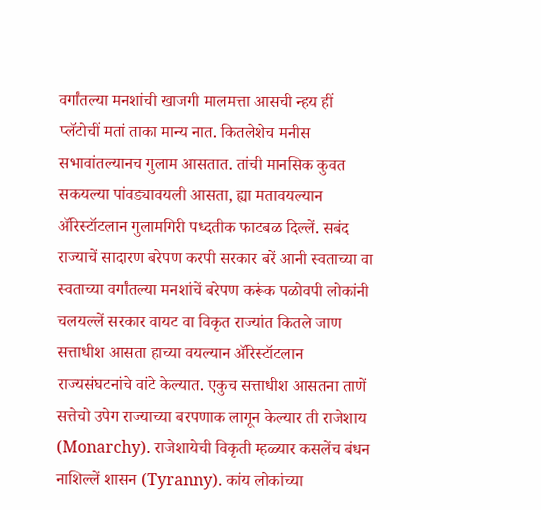वर्गांतल्या मनशांची खाजगी मालमत्ता आसची न्हय हीं प्लॅटोचीं मतां ताका मान्य नात. कितलेशेच मनीस सभावांतल्यानच गुलाम आसतात. तांची मानसिक कुवत सकयल्या पांवड्यावयली आसता, ह्या मतावयल्यान ॲरिस्टॉटलान गुलामगिरी पध्दतीक फाटबळ दिल्लें. सबंद राज्याचें सादारण बरेपण करपी सरकार बरें आनी स्वताच्या वा स्वताच्या वर्गांतल्या मनशांचें बरेपण करूंक पळोवपी लोकांनी चलयल्लें सरकार वायट वा विकृत राज्यांत कितले जाण सत्ताधीश आसता हाच्या वयल्यान ॲरिस्टॉटलान राज्यसंघटनांचे वांटे केल्यात. एकुच सत्ताधीश आसतना ताणें सत्तेचो उपेग राज्याच्या बरपणाक लागून केल्यार ती राजेशाय (Monarchy). राजेशायेची विकृती म्हळ्यार कसलेंच बंधन नाशिल्लें शासन (Tyranny). कांय लोकांच्या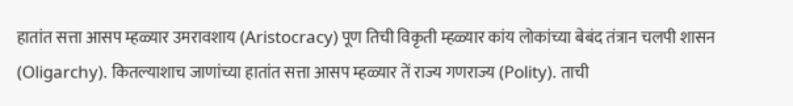हातांत सत्ता आसप म्हळ्यार उमरावशाय (Aristocracy) पूण तिची विकृती म्हळ्यार कांय लोकांच्या बेबंद तंत्रान चलपी शासन (Oligarchy). कितल्याशाच जाणांच्या हातांत सत्ता आसप म्हळ्यार तें राज्य गणराज्य (Polity). ताची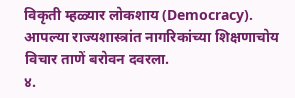विकृती म्हळ्यार लोकशाय (Democracy). आपल्या राज्यशास्त्रांत नागरिकांच्या शिक्षणाचोय विचार ताणें बरोवन दवरला.
४.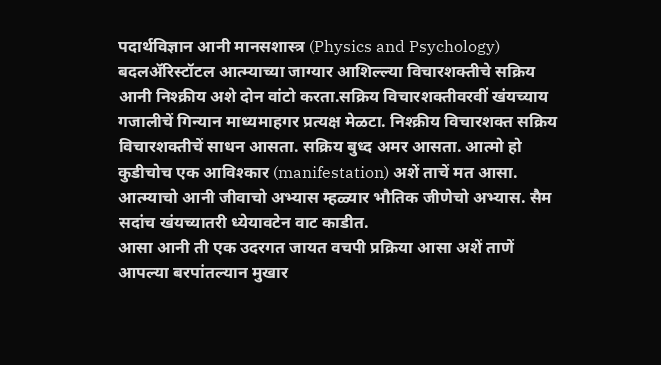पदार्थविज्ञान आनी मानसशास्त्र (Physics and Psychology)
बदलॲरिस्टॉटल आत्म्याच्या जाग्यार आशिल्ल्या विचारशक्तीचे सक्रिय आनी निश्क्रीय अशे दोन वांटो करता.सक्रिय विचारशक्तीवरवीं खंयच्याय गजालीचें गिन्यान माध्यमाहगर प्रत्यक्ष मेळटा. निश्क्रीय विचारशक्त सक्रिय विचारशक्तीचें साधन आसता. सक्रिय बुध्द अमर आसता. आत्मो हो कुडीचोच एक आविश्कार (manifestation) अशें ताचें मत आसा. आत्म्याचो आनी जीवाचो अभ्यास म्हळ्यार भौतिक जीणेचो अभ्यास. सैम सदांच खंयच्यातरी ध्येयावटेन वाट काडीत.
आसा आनी ती एक उदरगत जायत वचपी प्रक्रिया आसा अशें ताणें आपल्या बरपांतल्यान मुखार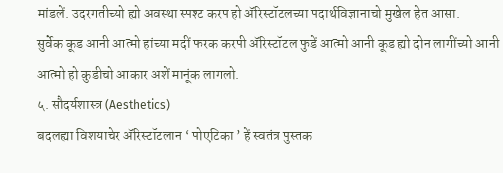मांडलें. उदरगतीच्यो ह्यो अवस्था स्पश्ट करप हो ॲरिस्टॉटलच्या पदार्थविज्ञानाचो मुखेल हेत आसा.
सुर्वेक कूड आनी आत्मो हांच्या मदीं फरक करपी ॲरिस्टॉटल फुडें आत्मो आनी कूड ह्यो दोन लागींच्यो आनी आत्मो हो कुडीचो आकार अशें मानूंक लागलो.
५. सौदर्यशास्त्र (Aesthetics)
बदलह्या विशयाचेर ॲरिस्टॉटलान ‘ पोएटिका ’ हें स्वतंत्र पुस्तक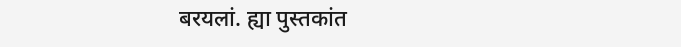बरयलां. ह्या पुस्तकांत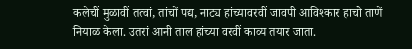कलेचीं मुळावीं तत्वां, तांचों पद्य, नाट्य हांच्यावरवीं जावपी आविश्कार हाचो ताणें नियाळ केला. उतरां आनी ताल हांच्या वरवीं काव्य तयार जाता.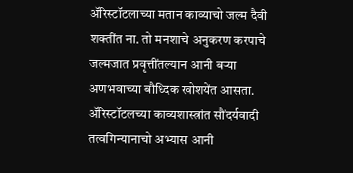ॲरिस्टॉटलाच्या मतान काव्याचो जल्म दैवी शक्तींत ना. तो मनशाचे अनुकरण करपाचे जल्मजात प्रवृत्तींतल्यान आनी बऱ्या अणभवाच्या बौध्दिक खोशयेंत आसता. ॲरिस्टॉटलच्या काव्यशास्त्रांत सौंदर्यवादी तत्वगिन्यानाचो अभ्यास आनी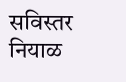सविस्तर नियाळ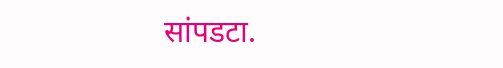सांपडटा.